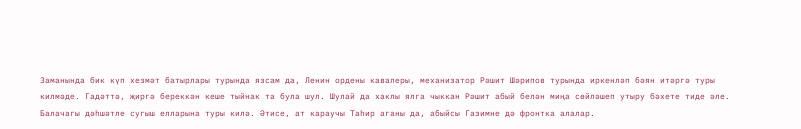Заманында бик күп хезмәт батырлары турында язсам да, Ленин ордены кавалеры, механизатор Рәшит Шәрипов турында иркенләп бәян итәргә туры килмәде. Гадәттә, җиргә береккән кеше тыйнак та була шул. Шулай да хаклы ялга чыккан Рәшит абый белән миңа сөйләшеп утыру бәхете тиде әле.
Балачагы дәһшәтле сугыш елларына туры килә. Әтисе, ат караучы Таһир аганы да, абыйсы Газимне дә фронтка алалар.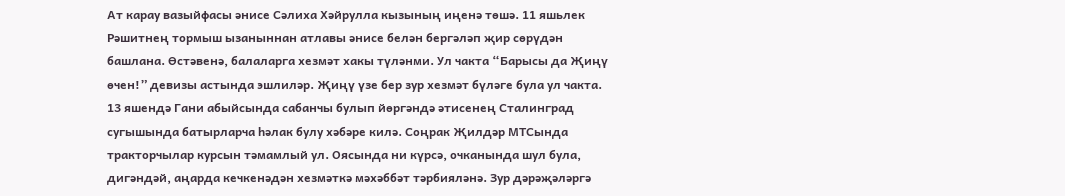Ат карау вазыйфасы әнисе Сәлиха Хәйрулла кызының иңенә төшә. 11 яшьлек Рәшитнең тормыш ызаныннан атлавы әнисе белән бергәләп җир сөрүдән башлана. Өстәвенә, балаларга хезмәт хакы түләнми. Ул чакта “Барысы да Җиңү өчен!” девизы астында эшлиләр. Җиңү үзе бер зур хезмәт бүләге була ул чакта.
13 яшендә Гани абыйсында сабанчы булып йөргәндә әтисенең Сталинград сугышында батырларча һәлак булу хәбәре килә. Соңрак Җилдәр МТСында тракторчылар курсын тәмамлый ул. Оясында ни күрсә, очканында шул була, дигәндәй, аңарда кечкенәдән хезмәткә мәхәббәт тәрбияләнә. Зур дәрәҗәләргә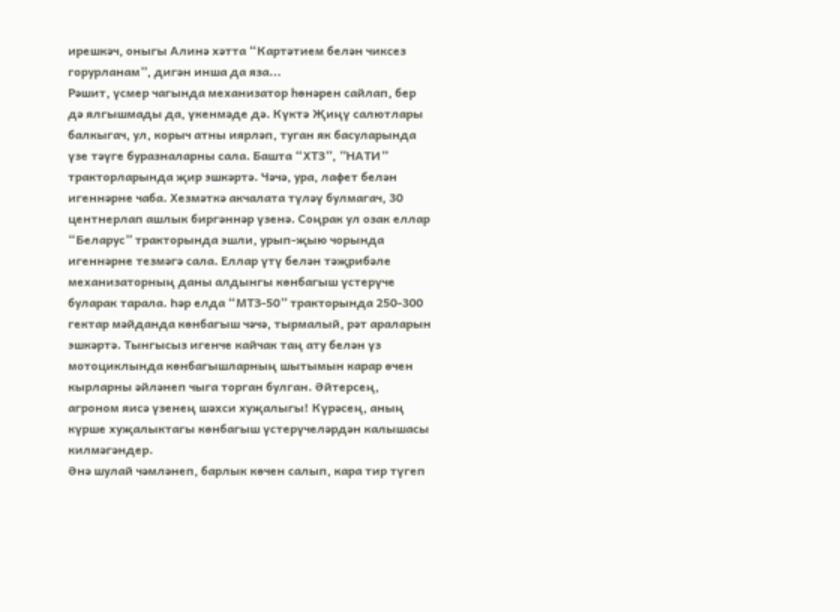ирешкәч, оныгы Алинә хәтта “Картәтием белән чиксез горурланам”, дигән инша да яза...
Рәшит, үсмер чагында механизатор һөнәрен сайлап, бер дә ялгышмады да, үкенмәде дә. Күктә Җиңү салютлары балкыгач, ул, корыч атны иярләп, туган як басуларында үзе тәүге буразналарны сала. Башта “ХТЗ”, ”НАТИ” тракторларында җир эшкәртә. Чәчә, ура, лафет белән игеннәрне чаба. Хезмәткә акчалата түләү булмагач, 30 центнерлап ашлык биргәннәр үзенә. Соңрак ул озак еллар “Беларус” тракторында эшли, урып-җыю чорында игеннәрне тезмәгә сала. Еллар үтү белән тәҗрибәле механизаторның даны алдынгы көнбагыш үстерүче буларак тарала. Һәр елда “МТЗ-50” тракторында 250-300 гектар мәйданда көнбагыш чәчә, тырмалый, рәт араларын эшкәртә. Тынгысыз игенче кайчак таң ату белән үз мотоциклында көнбагышларның шытымын карар өчен кырларны әйләнеп чыга торган булган. Әйтерсең, агроном яисә үзенең шәхси хуҗалыгы! Күрәсең, аның күрше хуҗалыктагы көнбагыш үстерүчеләрдән калышасы килмәгәндер.
Әнә шулай чәмләнеп, барлык көчен салып, кара тир түгеп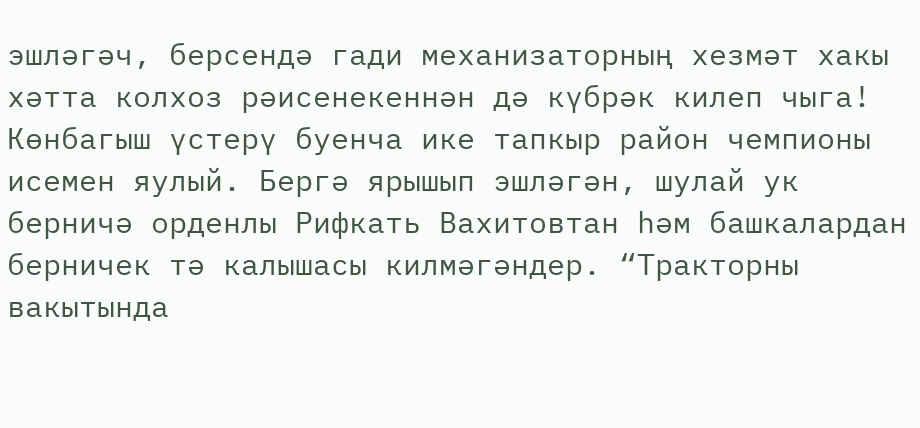эшләгәч, берсендә гади механизаторның хезмәт хакы хәтта колхоз рәисенекеннән дә күбрәк килеп чыга! Көнбагыш үстерү буенча ике тапкыр район чемпионы исемен яулый. Бергә ярышып эшләгән, шулай ук берничә орденлы Рифкать Вахитовтан һәм башкалардан берничек тә калышасы килмәгәндер. “Тракторны вакытында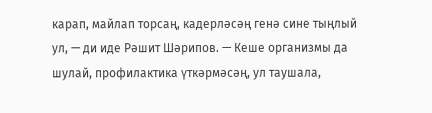карап, майлап торсаң, кадерләсәң генә сине тыңлый ул, — ди иде Рәшит Шәрипов. — Кеше организмы да шулай, профилактика үткәрмәсәң, ул таушала,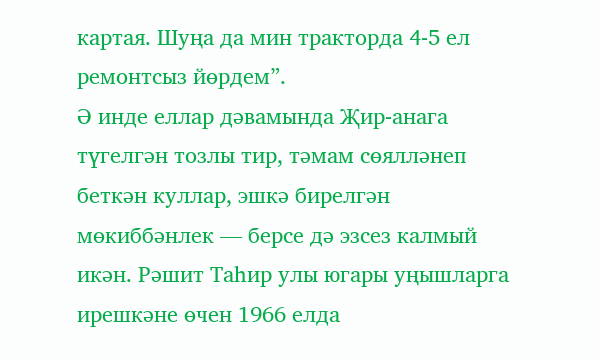картая. Шуңа да мин тракторда 4-5 ел ремонтсыз йөрдем”.
Ә инде еллар дәвамында Җир-анага түгелгән тозлы тир, тәмам сөялләнеп беткән куллар, эшкә бирелгән мөкиббәнлек — берсе дә эзсез калмый икән. Рәшит Таһир улы югары уңышларга ирешкәне өчен 1966 елда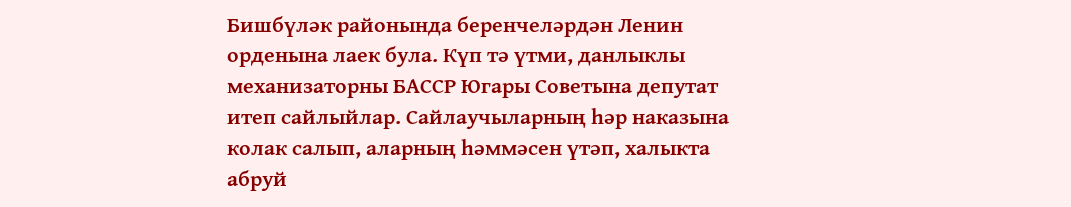Бишбүләк районында беренчеләрдән Ленин орденына лаек була. Күп тә үтми, данлыклы механизаторны БАССР Югары Советына депутат итеп сайлыйлар. Сайлаучыларның һәр наказына колак салып, аларның һәммәсен үтәп, халыкта абруй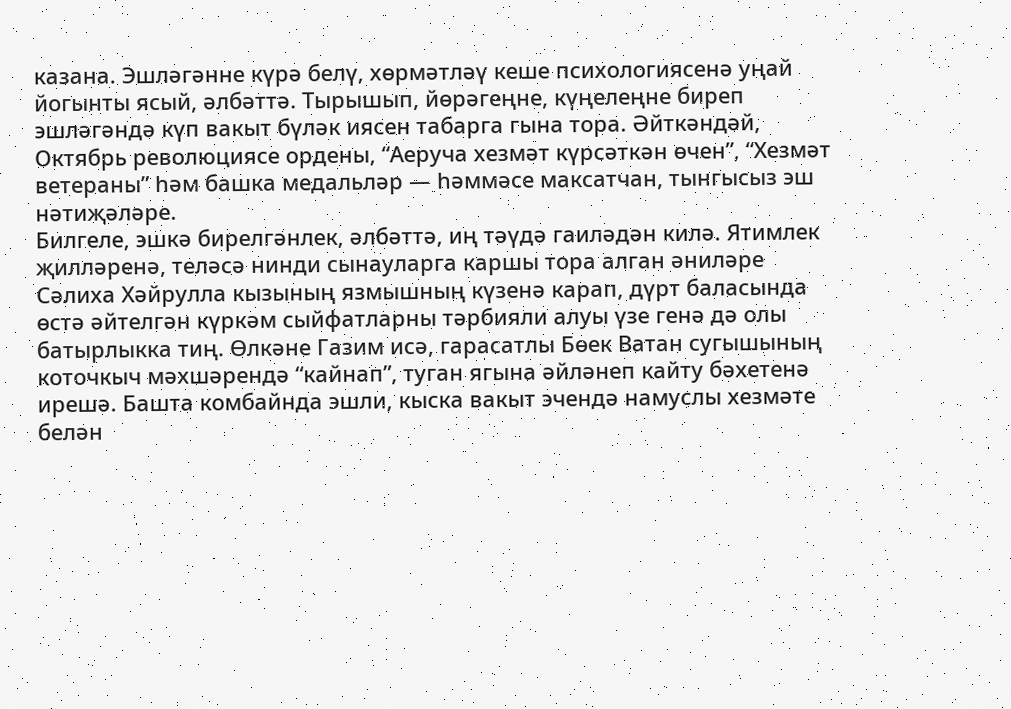казана. Эшләгәнне күрә белү, хөрмәтләү кеше психологиясенә уңай йогынты ясый, әлбәттә. Тырышып, йөрәгеңне, күңелеңне биреп эшләгәндә күп вакыт бүләк иясен табарга гына тора. Әйткәндәй, Октябрь революциясе ордены, “Аеруча хезмәт күрсәткән өчен”, “Хезмәт ветераны” һәм башка медальләр — һәммәсе максатчан, тынгысыз эш нәтиҗәләре.
Билгеле, эшкә бирелгәнлек, әлбәттә, иң тәүдә гаиләдән килә. Ятимлек җилләренә, теләсә нинди сынауларга каршы тора алган әниләре Сәлиха Хәйрулла кызының язмышның күзенә карап, дүрт баласында өстә әйтелгән күркәм сыйфатларны тәрбияли алуы үзе генә дә олы батырлыкка тиң. Өлкәне Газим исә, гарасатлы Бөек Ватан сугышының коточкыч мәхшәрендә “кайнап”, туган ягына әйләнеп кайту бәхетенә ирешә. Башта комбайнда эшли, кыска вакыт эчендә намуслы хезмәте белән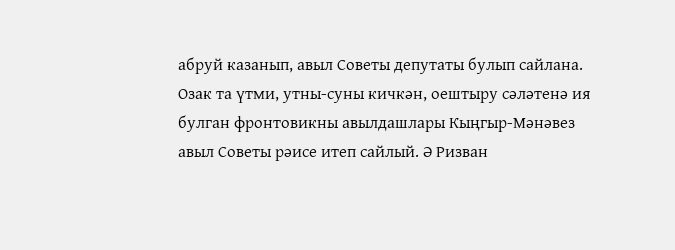абруй казанып, авыл Советы депутаты булып сайлана. Озак та үтми, утны-суны кичкән, оештыру сәләтенә ия булган фронтовикны авылдашлары Кыңгыр-Мәнәвез авыл Советы рәисе итеп сайлый. Ә Ризван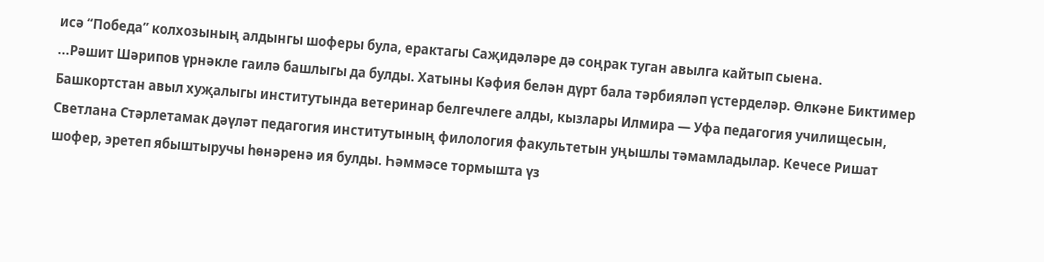исә “Победа” колхозының алдынгы шоферы була, ерактагы Саҗидәләре дә соңрак туган авылга кайтып сыена.
...Рәшит Шәрипов үрнәкле гаилә башлыгы да булды. Хатыны Кәфия белән дүрт бала тәрбияләп үстерделәр. Өлкәне Биктимер Башкортстан авыл хуҗалыгы институтында ветеринар белгечлеге алды, кызлары Илмира — Уфа педагогия училищесын, Светлана Стәрлетамак дәүләт педагогия институтының филология факультетын уңышлы тәмамладылар. Кечесе Ришат шофер, эретеп ябыштыручы һөнәренә ия булды. Һәммәсе тормышта үз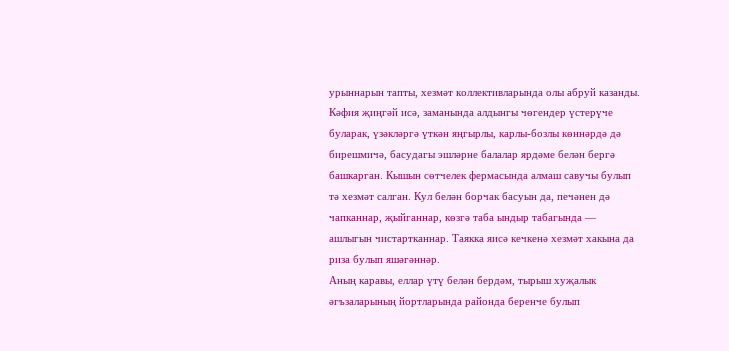урыннарын тапты, хезмәт коллективларында олы абруй казанды.
Кәфия җиңгәй исә, заманында алдынгы чөгендер үстерүче буларак, үзәкләргә үткән яңгырлы, карлы-бозлы көннәрдә дә бирешмичә, басудагы эшләрне балалар ярдәме белән бергә башкарган. Кышын сөтчелек фермасында алмаш савучы булып тә хезмәт салган. Кул белән борчак басуын да, печәнен дә чапканнар, җыйганнар, көзгә таба ындыр табагында — ашлыгын чистартканнар. Таякка яисә кечкенә хезмәт хакына да риза булып яшәгәннәр.
Аның каравы, еллар үтү белән бердәм, тырыш хуҗалык әгъзаларының йортларында районда беренче булып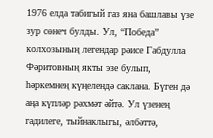1976 елда табигый газ яна башлавы үзе зур сөнеч булды. Ул, “Победа” колхозының легендар рәисе Габдулла Фәритовның якты эзе булып, һәркемнең күңелендә саклана. Бүген дә аңа күпләр рәхмәт әйтә. Ул үзенең гадилеге, тыйнаклыгы, әлбәттә,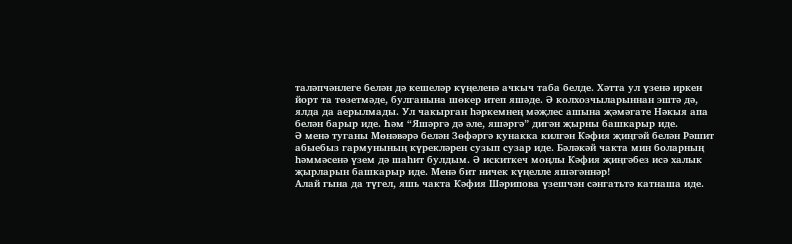таләпчәнлеге белән дә кешеләр күңеленә ачкыч таба белде. Хәтта ул үзенә иркен йорт та төзетмәде, булганына шөкер итеп яшәде. Ә колхозчыларыннан эштә дә, ялда да аерылмады. Ул чакырган һәркемнең мәҗлес ашына җәмәгате Нәкыя апа белән барыр иде. Һәм “Яшәргә дә әле, яшәргә” дигән җырны башкарыр иде.
Ә менә туганы Мөнәвәрә белән Зөфәргә кунакка килгән Кәфия җиңгәй белән Рәшит абыебыз гармунының күрекләрен сузып сузар иде. Бәләкәй чакта мин боларның һәммәсенә үзем дә шаһит булдым. Ә искиткеч моңлы Кәфия җиңгәбез исә халык җырларын башкарыр иде. Менә бит ничек күңелле яшәгәннәр!
Алай гына да түгел, яшь чакта Кәфия Шәрипова үзешчән сәнгатьтә катнаша иде.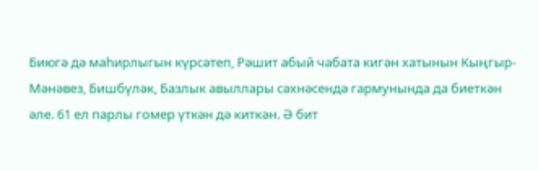Биюгә дә маһирлыгын күрсәтеп, Рәшит абый чабата кигән хатынын Кыңгыр-Мәнәвез, Бишбүләк, Базлык авыллары сәхнәсендә гармунында да биеткән әле. 61 ел парлы гомер үткән дә киткән. Ә бит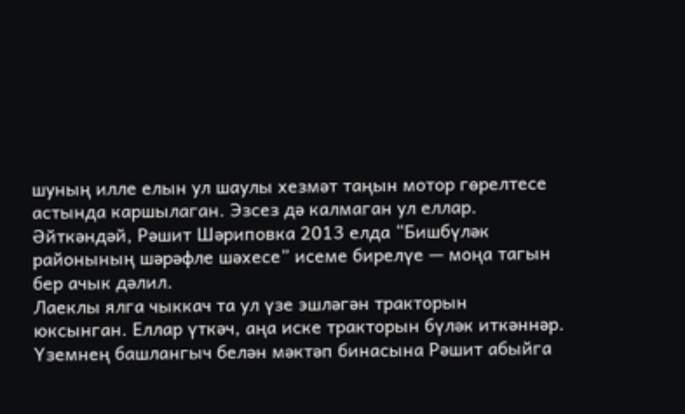шуның илле елын ул шаулы хезмәт таңын мотор гөрелтесе астында каршылаган. Эзсез дә калмаган ул еллар. Әйткәндәй, Рәшит Шәриповка 2013 елда “Бишбүләк районының шәрәфле шәхесе” исеме бирелүе — моңа тагын бер ачык дәлил.
Лаеклы ялга чыккач та ул үзе эшләгән тракторын юксынган. Еллар үткәч, аңа иске тракторын бүләк иткәннәр.
Үземнең башлангыч белән мәктәп бинасына Рәшит абыйга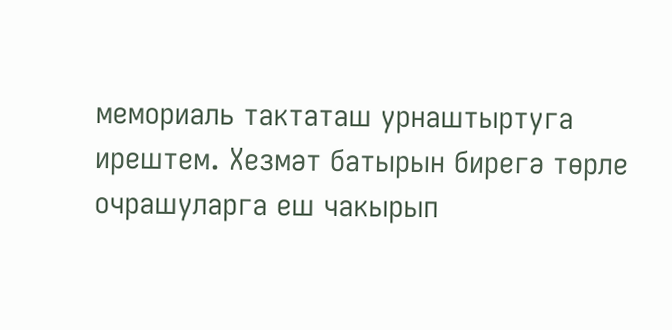мемориаль тактаташ урнаштыртуга ирештем. Хезмәт батырын бирегә төрле очрашуларга еш чакырып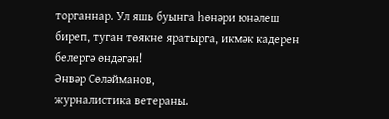торганнар. Ул яшь буынга һөнәри юнәлеш биреп, туган төякне яратырга, икмәк кадерен белергә өндәгән!
Әнвәр Сөләйманов,
журналистика ветераны.